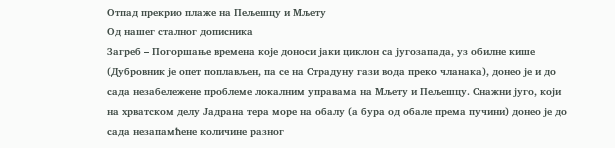Отпад прекрио плаже на Пељешцу и Мљету
Од нашег сталног дописника
Загреб – Погоршање времена које доноси јаки циклон са југозапада, уз обилне кише (Дубровник је опет поплављен, па се на Страдуну гази вода преко чланака), донео је и до сада незабележене проблеме локалним управама на Мљету и Пељешцу. Снажни југо, који на хрватском делу Јадрана тера море на обалу (а бура од обале према пучини) донео је до сада незапамћене количине разног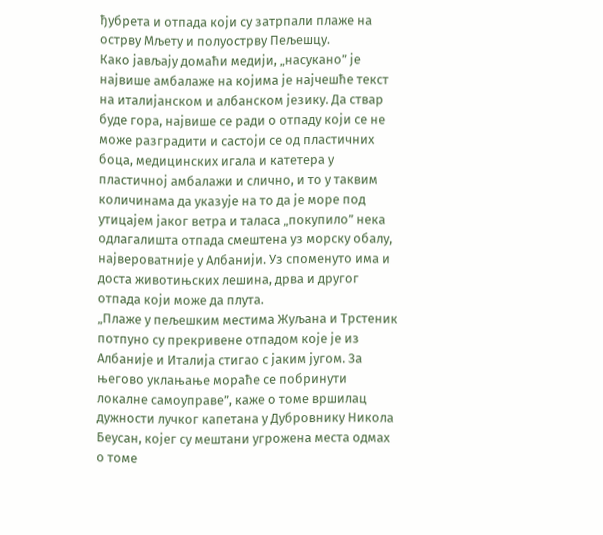ђубрета и отпада који су затрпали плаже на острву Мљету и полуострву Пељешцу.
Како јављају домаћи медији, „насукано” је највише амбалаже на којима је најчешће текст на италијанском и албанском језику. Да ствар буде гора, највише се ради о отпаду који се не може разградити и састоји се од пластичних боца, медицинских игала и катетера у пластичној амбалажи и слично, и то у таквим количинама да указује на то да је море под утицајем јаког ветра и таласа „покупило” нека одлагалишта отпада смештена уз морску обалу, највероватније у Албанији. Уз споменуто има и доста животињских лешина, дрва и другог отпада који може да плута.
„Плаже у пељешким местима Жуљана и Трстеник потпуно су прекривене отпадом које је из Албаније и Италија стигао с јаким југом. За његово уклањање мораће се побринути локалне самоуправе”, каже о томе вршилац дужности лучког капетана у Дубровнику Никола Беусан, којег су мештани угрожена места одмах о томе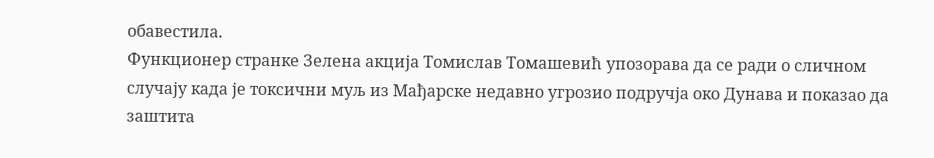обавестила.
Функционер странке Зелена акција Томислав Томашевић упозорава да се ради о сличном случају када је токсични муљ из Мађарске недавно угрозио подручја око Дунава и показао да заштита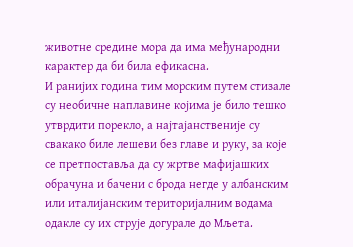животне средине мора да има међународни карактер да би била ефикасна.
И ранијих година тим морским путем стизале су необичне наплавине којима је било тешко утврдити порекло, а најтајанственије су свакако биле лешеви без главе и руку, за које се претпоставља да су жртве мафијашких обрачуна и бачени с брода негде у албанским или италијанским територијалним водама одакле су их струје догурале до Мљета.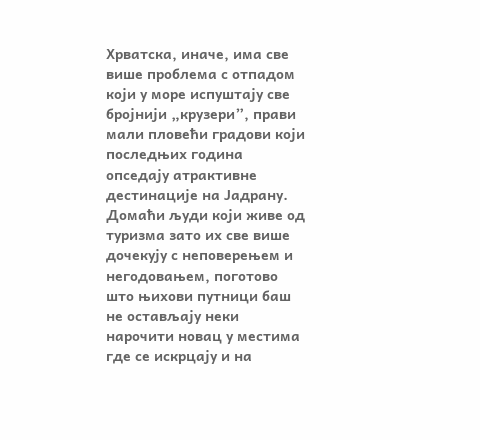Хрватска, иначе, има све више проблема с отпадом који у море испуштају све бројнији „крузери”, прави мали пловећи градови који последњих година опседају атрактивне дестинације на Јадрану. Домаћи људи који живе од туризма зато их све више дочекују с неповерењем и негодовањем, поготово што њихови путници баш не остављају неки нарочити новац у местима где се искрцају и на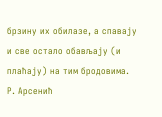брзину их обилазе, а спавају и све остало обављају (и плаћају) на тим бродовима.
Р. Арсенић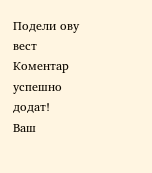Подели ову вест
Комeнтар успeшно додат!
Ваш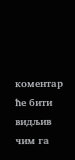комeнтар ћe бити видљив чим га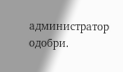администратор одобри.